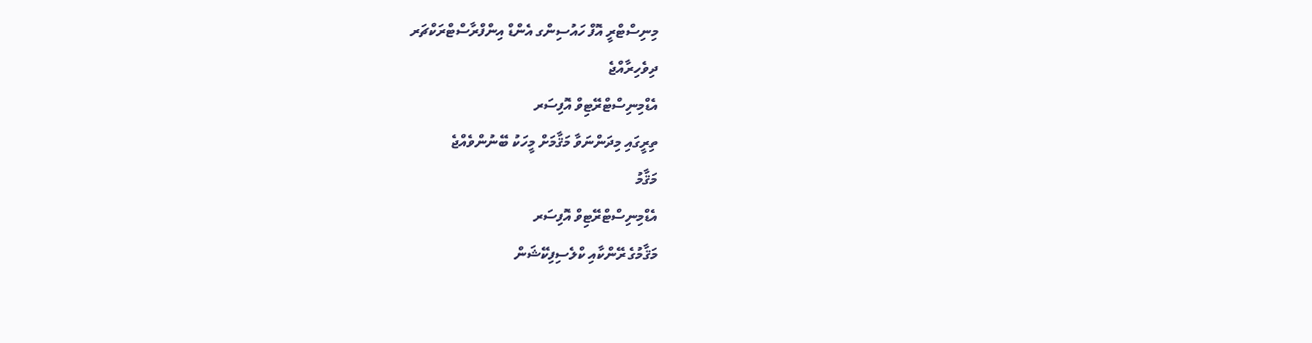މިނިސްޓްރީ އޮފް ހައުސިންގ އެންޑް އިންފްރާސްޓްރަކްޗަރ
ދިވެހިރާއްޖެ
އެޑްމިނިސްޓްރޭޓިވް އޮފިސަރ
ތިރީގައި މިދަންނަވާ މަޤާމަށް މީހަކު ބޭނުންވެއްޖެ
މަޤާމު
އެޑްމިނިސްޓްރޭޓިވް އޮފިސަރ
މަޤާމުގެ ރޭންކާއި ކްލެސިފިކޭޝަން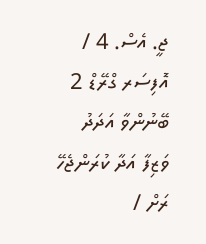ޖީ. އެސް. 4 / އޮފިސަރ ގްރޭޑް 2
ބޭނުންވާ އަދަދު
ވަޒިފާ އަދާ ކުރަންޖެހޭ ރަށް /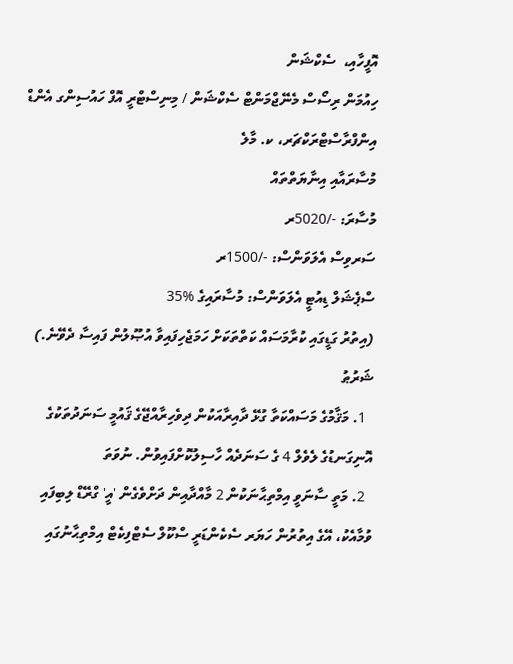އޮފީހާއި،  ސެކްޝަން
ހިއުމަން ރިސޯސް މެނޭޖްމަންޓް ސެކްޝަން / މިނިސްޓްރީ އޮފް ހައުސިންގ އެންޑް އިންފްރާސްޓްރަކްޗަރ، ކ. މާލެ
މުސާރައާއި އިނާޔަތްތައް
މުސާރަ: -/5020ރ
ސަރވިސް އެލަވަންސް: -/1500ރ
ސްޕެޝަލް ޑިއުޓީ އެލަވަންސް: މުސާރައިގެ %35
(އިތުރު ގަޑީގައި ކުރާމަސައް ކަތްތަކަށް ހަމަޖެހިފައިވާ އުޞޫލުން ފައިސާ ދެވޭނެ.)
ޝަރުޠު
  1. މަޤާމުގެ މަސައްކަތާ ގުޅޭ ދާއިރާއަކުން ދިވެހިރާއްޖޭގެ ޤައުމީ ސަނަދުތަކުގެ އޮނިގަނޑުގެ ލެވެލް 4 ގެ ސަނަދެއް ހާސިލުކޮށްފައިވުން. ނުވަތަ
  2. މަތީ ސާނަވީ އިމްތިޙާނަކުން 2 މާއްދާއިން ދަށްވެގެން 'އީ' ގްރޭޑް ލިބިފައި ވުމާއެކު، އޭގެ އިތުރުން ހަޔަރ ސެކެންޑަރީ ސްކޫލް ސެޓްފިކެޓް އިމްތިޙާނުގައި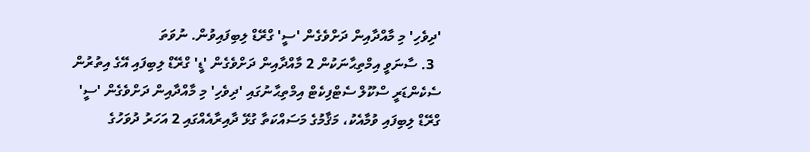'ދިވެހި' މި މާއްދާއިން ދަށްވެގެން 'ސީ' ގްރޭޑް ލިބިފައިވުން. ނުވަތަ
  3. ސާނަވީ އިމްތިޙާނަކުން 2 މާއްދާއިން ދަށްވެގެން 'ޑީ' ގްރޭޑް ލިބިފައި އޭގެ އިތުރުން ސެކެންޑަރީ ސްކޫލް ސެޓްފިކެޓް އިމްތިޙާނުގައި 'ދިވެހި' މި މާއްދާއިން ދަށްވެގެން 'ސީ' ގްރޭޑް ލިބިފައި ވުމާއެކު، މަޤާމުގެ މަސައްކަތާ ގުޅޭ ދާއިރާއެއްގައި 2 އަހަރު ދުވަހުގެ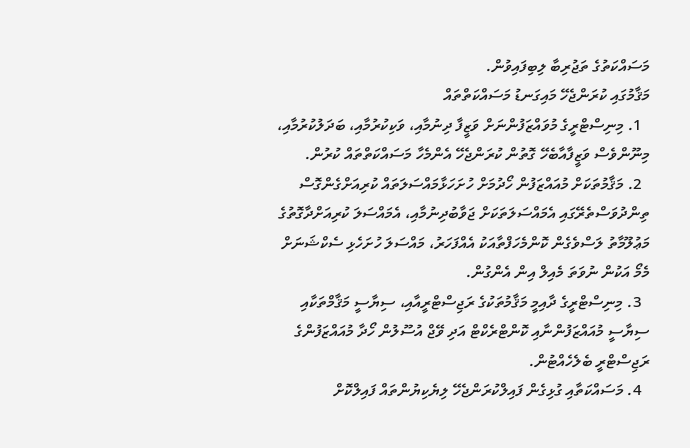މަސައްކަތުގެ ތަޖުރިބާ ލިބިފައިވުން.
މަޤާމުގައި ކުރަންޖެހޭ މައިގަނޑު މަސައްކަތްތައް
  1. މިނިސްޓްރީގެ މުވައްޒަފުންނަށް ވަޒީފާ ދިނުމާއި، ވަކިކުރުމާއި، ބަދަލުކުރުމާއި، މިނޫންވެސް ވަޒީފާއާބެހޭ ގޮތުން ކުރަންޖެހޭ އެންމެހާ މަސައްކަތްތައް ކުރުން.
  2. މަޤާމުތަކަށް މުއައްޒަފުން ހޯދުމަށް ހުށަހަޅާމައްސަލަތައް ކުރިއަށްގެންގޮސް ތިންދުވަސްތެރޭގައި އެމައްސަލަތަކަށް ޖަވާބުދިނުމާއި، އެމައްސަލަ ކުރިއަށްދާގޮތުގެ މަޢުލޫމާތު ލަސްވެގެން ކޮންމެހަފްތާއަކު އެއްފަހަރު، މައްސަލަ ހުށަހެޅި ސެކްޝަނަށް މެމޯ އަކުން ނުވަތަ މެއިލް އިން އެންގުން.
  3. މިނިސްޓްރީގެ ދާއިމީ މަޤާމުތަކުގެ ރަޖިސްޓްރީއާއި، ސިޔާސީ މަޤާމްތަކާއި ސިޔާސީ މުއައްޒަފުންނާއި ކޮންޓްރެކްޓް އަދި ވޭޖް އުސޫލުން ހޯދާ މުއައްޒަފުންގެ ރަޖިސްޓްރީ ބެލެހެއްޓުން.
  4. މަސައްކަތާއި ގުޅިގެން ފައިލްކުރަންޖެހޭ ލިޔެކިޔުންތައް ފައިލްކޮށް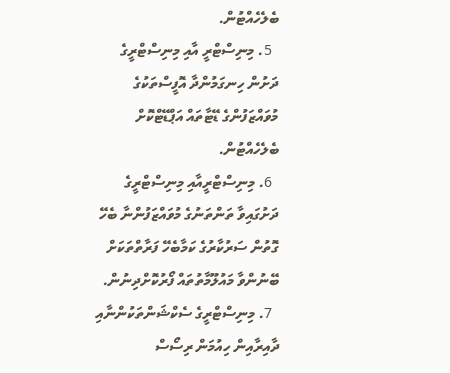ބެލެހެއްޓުން.
  5. މިނިސްޓްރީ އާއި މިނިސްޓްރީގެ ދަށުން ހިނގަމުންދާ އޮފީސްތަކުގެ މުވައްޒަފުންގެ ޑޭޓާތައް އަޕްޑޭޓްކޮށް ބެލެހެއްޓުން.
  6. މިނިސްޓްރީއާއި މިނިސްޓްރީގެ ދަށުގައިވާ ތަންތަނުގެ މުވައްޒަފުންނާ ބެހޭ ގޮތުން ސަރުކާރުގެ ކަމާބެހޭ ފަރާތްތަކަށް ބޭނުންވާ މައުލޫމާތުތައް ފޯރުކޮށްދިނުން.
  7. މިނިސްޓްރީގެ ސެކްޝަންތަކުންނާއި ދާއިރާއިން ހިއުމަން ރިސޯސް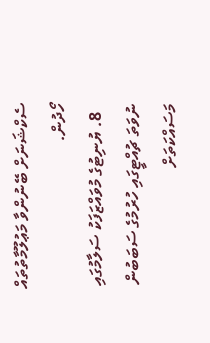ސެކްޝަނަށް ބޭނުންވާ މަޢުލޫމާތުތައް ހޯދުން.
  8. ޔުނިޓުގެ މުވައްޒަފަކު ސަލާމުގައި ނުވަތަ ޗުއްޓީގައި ހުރުމުގެ ސަބަބުން މަސައްކަތަށް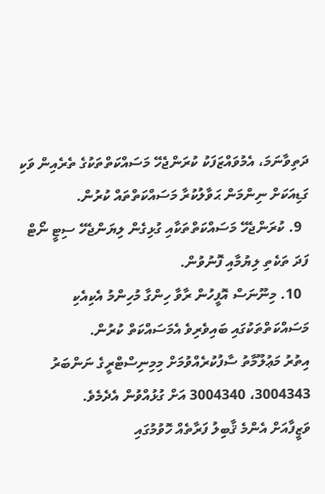ދަތިވާނަމަ، އެމުވައްޒަފަކު ކުރަންޖެހޭ މަސައްކަތްތަކުގެ ތެރެއިން ވަކި ގަޑިއަކަށް ނިންމަން ޙަވާލުކުރާ މަސައްކަތްތައް ކުރުން.
  9. ކުރަންޖެހޭ މަސައްކަތްތަކާއި ގުޅިގެން ލިޔަންޖެހޭ ސިޓީ ނޯޓް ފަދަ ތަކެތި ލިޔުމާއި ފޮނުވުން.
  10. މިނޫނަސް އޮފީހުން ރާވާ ހިންގާ މުހިންމު އެކިއެކި މަސައްކަތްތަކުގައި ބައިވެރިވެ އެމަސައްކަތް ކުރުން.
އިތުރު މަޢުލޫމާތު ސާފުކުރެއްވުމަށް މިމިނިސްޓްރީގެ ނަންބަރު 3004343، 3004340 އަށް ގުޅުއްވުން އެދެމެވެ.
ވަޒީފާއަށް އެންމެ ޤާބިލު ފަރާތެއް ހޮވުމުގައި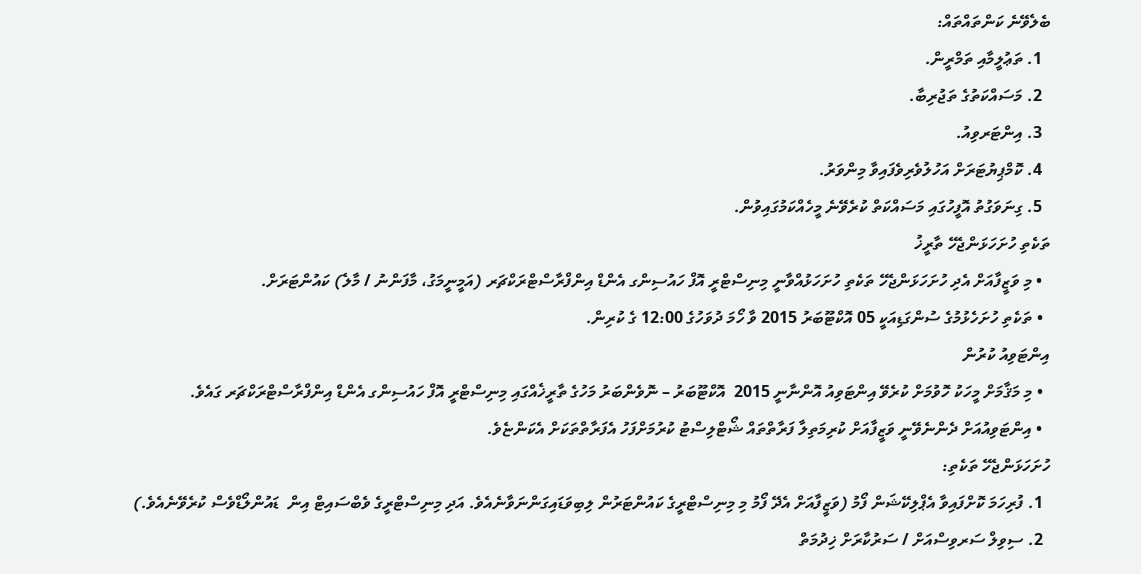ބެލެވޭނެ ކަންތައްތައް:
  1. ތަޢުލީމާއި ތަމްރީން.
  2. މަސައްކަތުގެ ތަޖުރިބާ.
  3. އިންޓަރވިއު.
  4. ކޮމްޕިޔުޓަރަށް އަހުލުވެރިވެފައިވާ މިންވަރު.
  5. ގިނަވަގުތު އޮފީހުގައި މަސައްކަތް ކުރެވޭނެ މީހެއްކަމުގައިވުން.
ތަކެތި ހުށަހަޅަންޖެހޭ ތާރީޚު
  • މި ވަޒީފާއަށް އެދި ހުށަހަޅަންޖެހޭ ތަކެތި ހުށަހަޅުއްވާނީ މިނިސްޓްރީ އޮފް ހައުސިންގ އެންޑް އިންފްރާސްޓްރަކްޗަރ (އަމީނީމަގު، މާފަންނު / މާލެ) ކައުންޓަރަށް.
  • ތަކެތި ހުށަހެޅުމުގެ ސުންގަޑިއަކީ 05 އޮކްޓޫބަރު 2015 ވާ ހޯމަ ދުވަހުގެ 12:00 ގެ ކުރިން.
އިންޓަވިއު ކުރުން
  • މި މަޤާމަށް މީހަކު ހޮވުމަށް ކުރެވޭ އިންޓަވިއު އޮންނާނީ 2015  އޮކްޓޫބަރު – ނޮވެންބަރު މަހުގެ ތާރީޚެއްގައި މިނިސްޓްރީ އޮފް ހައުސިންގ އެންޑް އިންފްރާސްޓްރަކްޗަރ ގައެވެ.
  • އިންޓަވިއުއަށް ދެންނެވޭނީ ވަޒީފާއަށް ކުރިމަތިލާ ފަރާތްތައް ޝޯޓްލިސްޓު ކުރުމަށްފަހު އެފަރާތްތަކަށް އެކަންޏެވެ.
ހުށަހަޅަންޖެހޭ ތަކެތި:
  1. ފުރިހަމަ ކޮށްފައިވާ އެޕްލިކޭޝަން ފޯމު (ވަޒީފާއަށް އެދޭ ފޯމު މި މިނިސްޓްރީގެ ކައުންޓަރުން ލިބިވަޑައިގަންނަވާނެއެވެ. އަދި މިނިސްޓްރީގެ ވެބްސައިޓް އިން  ޑައުންލޯޑްވެސް ކުރެވޭނެއެވެ.)
  2. ސިވިލް ސަރވިސްއަށް / ސަރުކާރަށް ޚިދުމަތް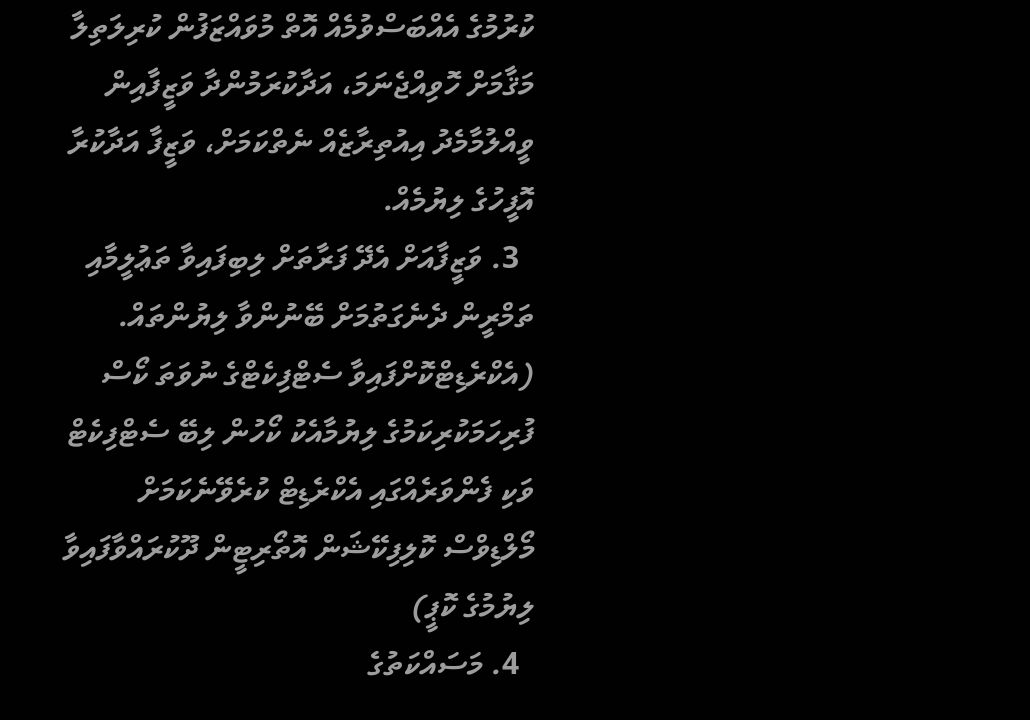ކުރުމުގެ އެއްބަސްވުމެއް އޮތް މުވައްޒަފުން ކުރިލަތިލާ މަޤާމަށް ހޮވިއްޖެނަމަ، އަދާކުރަމުންދާ ވަޒީފާއިން ވީއްލުމާމެދު އިއުތިރާޒެއް ނެތްކަމަށް، ވަޒީފާ އަދާކުރާ އޮފީހުގެ ލިޔުމެއް.
  3. ވަޒީފާއަށް އެދޭ ފަރާތަށް ލިބިފައިވާ ތަޢުލީމާއި ތަމްރީން ދެނެގަތުމަށް ބޭނުންވާ ލިޔުންތައް. (އެކްރެޑިޓްކޮށްފައިވާ ސެޓްފިކެޓްގެ ނުވަތަ ކޯސް ފުރިހަމަކުރިކަމުގެ ލިޔުމާއެކު ކޯހުން ލިބޭ ސެޓްފިކެޓް ވަކި ފެންވަރެއްގައި އެކްރެޑިޓް ކުރެވޭނެކަމަށް މޯލްޑިވްސް ކޮލިފިކޭޝަން އޮތޯރިޓީން ދޫކުރައްވާފައިވާ ލިޔުމުގެ ކޮޕީ)
  4. މަސައްކަތުގެ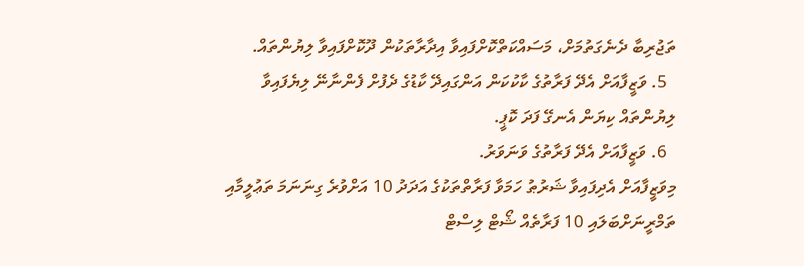ތަޖުރިބާ ދެނެގަތުމަށް، މަސައްކަތްކޮށްފައިވާ އިދާރާތަކުން ދޫކޮށްފައިވާ ލިޔުންތައް.
  5. ވަޒީފާއަށް އެދޭ ފަރާތުގެ ކާކުކަން އަންގައިދޭ ކާޑުގެ ދެފުށް ފެންނާނޭ ލިޔެފައިވާ ލިޔުންތައް ކިޔަން އެނގޭ ފަދަ ކޮޕީ.
  6. ވަޒީފާއަށް އެދޭ ފަރާތުގެ ވަނަވަރު.
މިވަޒީފާއަށް އެދިފައިވާ ޝަރުޠު ހަމަވާ ފަރާތްތަކުގެ އަދަދު 10 އަށްވުރެ ގިނަނަމަ ތަޢުލީމާއި ތަމްރީނަށްބަލައި 10 ފަރާތެއް ޝޯޓް ލިސްޓް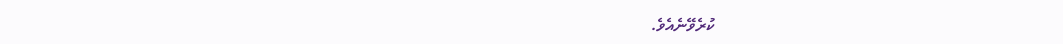ކުރެވޭނެއެވެ.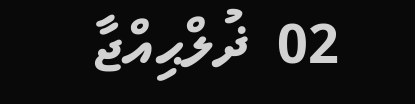02  ޛުލްޙިއްޖާ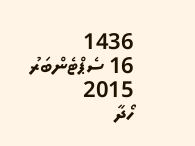1436
16 ސެޕްޓެންބަރު 2015
ހޯދާ